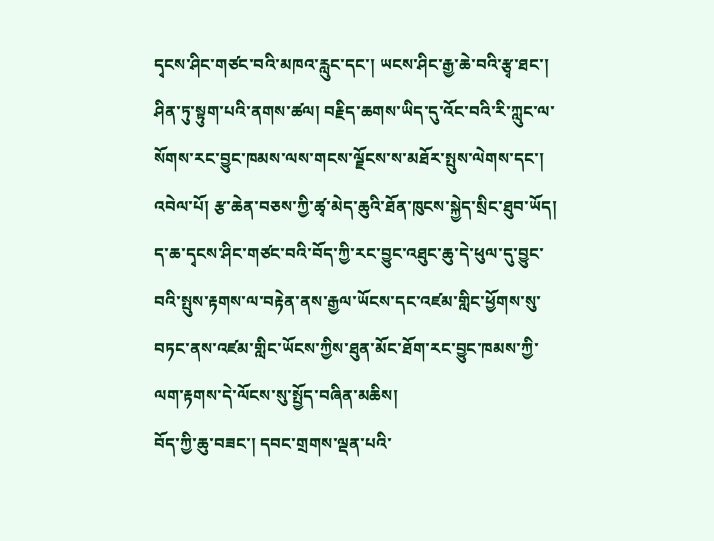དྭངས་ཤིང་གཙང་བའི་མཁའ་རླུང་དང་། ཡངས་ཤིང་རྒྱ་ཆེ་བའི་རྩྭ་ཐང་། ཤིན་ཏུ་སྟུག་པའི་ནགས་ཚལ། བརྗིད་ཆགས་ཡིད་དུ་འོང་བའི་རི་ཀླུང་ལ་སོགས་རང་བྱུང་ཁམས་ལས་གངས་ལྗོངས་ས་མཐོར་སྤུས་ལེགས་དང་། འབེལ་པོ། རྩ་ཆེན་བཅས་ཀྱི་ཚྭ་མེད་ཆུའི་ཐོན་ཁུངས་སྐྱེད་སྲིང་ཐུབ་ཡོད།
ད་ཆ་དྭངས་ཤིང་གཙང་བའི་བོད་ཀྱི་རང་བྱུང་འཐུང་ཆུ་དེ་ཕུལ་དུ་བྱུང་བའི་སྤུས་རྟགས་ལ་བརྟེན་ནས་རྒྱལ་ཡོངས་དང་འཛམ་གླིང་ཕྱོགས་སུ་བཏང་ནས་འཛམ་གླིང་ཡོངས་ཀྱིས་ཐུན་མོང་ཐོག་རང་བྱུང་ཁམས་ཀྱི་ལག་རྟགས་དེ་ལོངས་སུ་སྤྱོད་བཞིན་མཆིས།
བོད་ཀྱི་ཆུ་བཟང་། དབང་གྲགས་ལྡན་པའི་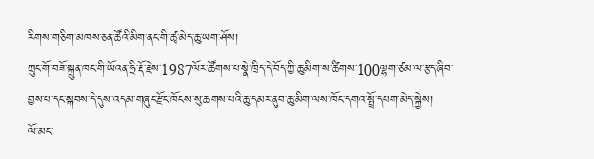རིགས་གཅིག་མཁས་ཅན་ཚོའི་མིག་ནང་གི་ཚྭ་མེད་ཆུ་ཡག་ཤོས།
ཀྲུང་གོ་བཟོ་སྐྲུན་ཁང་གི་ཡོའན་ཧྲི་རྡོ་རྗེས་1987ལོར་ཚོགས་པ་སྣེ་ཁྲིད་དེ་བོད་ཀྱི་ཆུ་མིག་ས་ཚིགས་100ལྷག་ཙམ་ལ་རྩད་ཞིབ་བྱས་པ་དང་སྐབས་དེ་དུས་འདམ་གཞུང་རྫོང་ཁོངས་སུ་ཆགས་པའི་ཆུ་དམར་ནུབ་ཆུ་མིག་ལས་ཁོང་དགའ་སྤྲོ་དཔག་མེད་སྐྱེས།
ལོ་མང་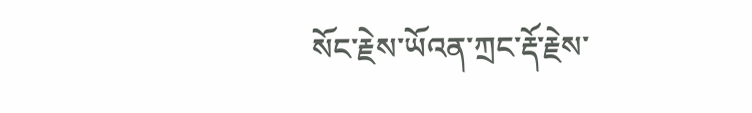སོང་རྗེས་ཡོའན་ཀྲང་རྡོ་རྗེས་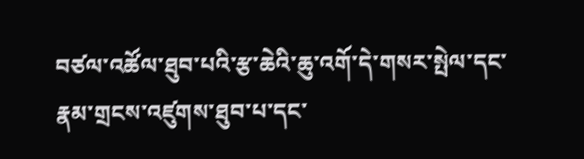བཙལ་འཚོལ་ཐུབ་པའི་རྩ་ཆེའི་ཆུ་འགོ་དེ་གསར་སྤེལ་དང་རྣམ་གྲངས་འཛུགས་ཐུབ་པ་དང་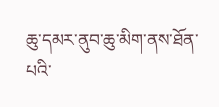ཆུ་དམར་ནུབ་ཆུ་མིག་ནས་ཐོན་པའི་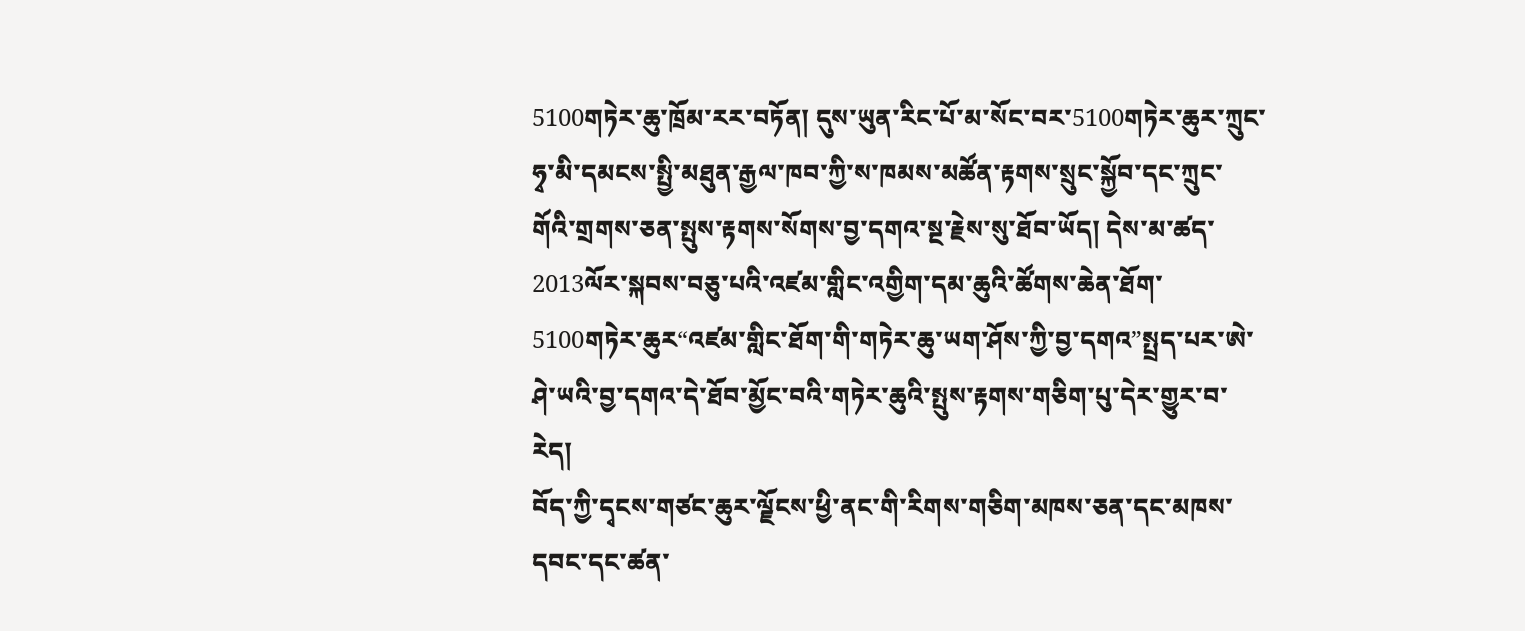5100གཏེར་ཆུ་ཁྲོམ་རར་བཏོན། དུས་ཡུན་རིང་པོ་མ་སོང་བར་5100གཏེར་ཆུར་ཀྲུང་ཧྭ་མི་དམངས་སྤྱི་མཐུན་རྒྱལ་ཁབ་ཀྱི་ས་ཁམས་མཚོན་རྟགས་སྲུང་སྐྱོབ་དང་ཀྲུང་གོའི་གྲགས་ཅན་སྤུས་རྟགས་སོགས་བྱ་དགའ་སྔ་རྗེས་སུ་ཐོབ་ཡོད། དེས་མ་ཚད་2013ལོར་སྐབས་བཅུ་པའི་འཛམ་གླིང་འགྱིག་དམ་ཆུའི་ཚོགས་ཆེན་ཐོག་5100གཏེར་ཆུར“འཛམ་གླིང་ཐོག་གི་གཏེར་ཆུ་ཡག་ཤོས་ཀྱི་བྱ་དགའ”སྤྲད་པར་ཨེ་ཤེ་ཡའི་བྱ་དགའ་དེ་ཐོབ་མྱོང་བའི་གཏེར་ཆུའི་སྤུས་རྟགས་གཅིག་པུ་དེར་གྱུར་བ་རེད།
བོད་ཀྱི་དྭངས་གཙང་ཆུར་ལྗོངས་ཕྱི་ནང་གི་རིགས་གཅིག་མཁས་ཅན་དང་མཁས་དབང་དང་ཚན་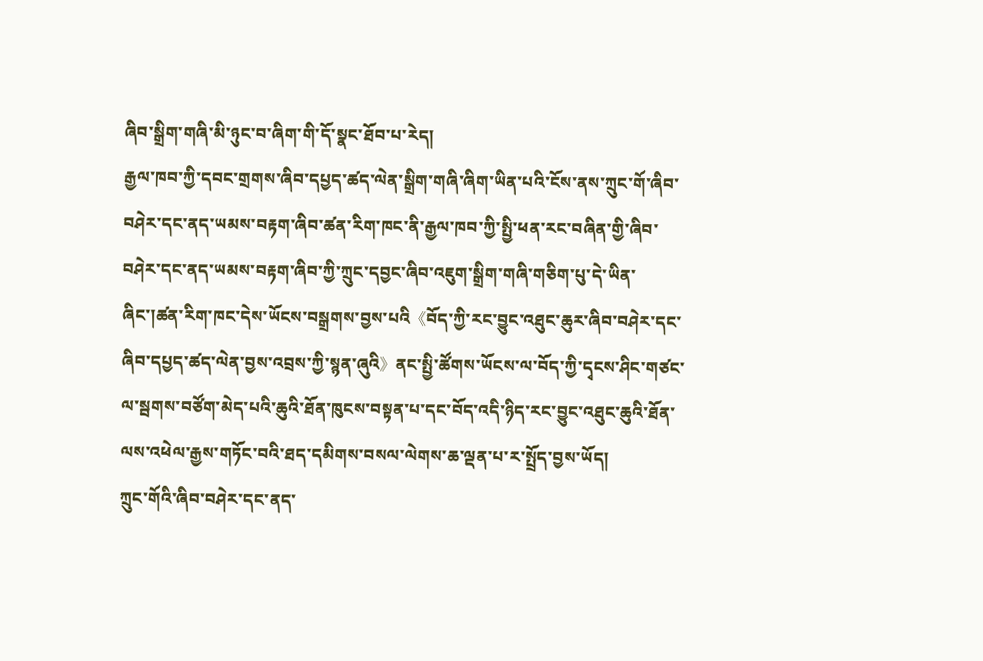ཞིབ་སྒྲིག་གཞི་མི་ཉུང་བ་ཞིག་གི་དོ་སྣང་ཐོབ་པ་རེད།
རྒྱལ་ཁབ་ཀྱི་དབང་གྲགས་ཞིབ་དཔྱད་ཚད་ལེན་སྒྲིག་གཞི་ཞིག་ཡིན་པའི་ངོས་ནས་ཀྲུང་གོ་ཞིབ་བཤེར་དང་ནད་ཡམས་བརྟག་ཞིབ་ཚན་རིག་ཁང་ནི་རྒྱལ་ཁབ་ཀྱི་སྤྱི་ཕན་རང་བཞིན་གྱི་ཞིབ་བཤེར་དང་ནད་ཡམས་བརྟག་ཞིབ་ཀྱི་ཀྲུང་དབྱང་ཞིབ་འཇུག་སྒྲིག་གཞི་གཅིག་པུ་དེ་ཡིན་ཞིང་།ཚན་རིག་ཁང་དེས་ཡོངས་བསྒྲགས་བྱས་པའི《བོད་ཀྱི་རང་བྱུང་འཐུང་ཆུར་ཞིབ་བཤེར་དང་ཞིབ་དཔྱད་ཚད་ལེན་བྱས་འབྲས་ཀྱི་སྙན་ཞུའི》ནང་སྤྱི་ཚོགས་ཡོངས་ལ་བོད་ཀྱི་དྭངས་ཤིང་གཙང་ལ་སྦགས་བཙོག་མེད་པའི་ཆུའི་ཐོན་ཁུངས་བསྟན་པ་དང་བོད་འདི་ཉིད་རང་བྱུང་འཐུང་ཆུའི་ཐོན་ལས་འཕེལ་རྒྱས་གཏོང་བའི་ཐད་དམིགས་བསལ་ལེགས་ཆ་ལྡན་པ་ར་སྤྲོད་བྱས་ཡོད།
ཀྲུང་གོའི་ཞིབ་བཤེར་དང་ནད་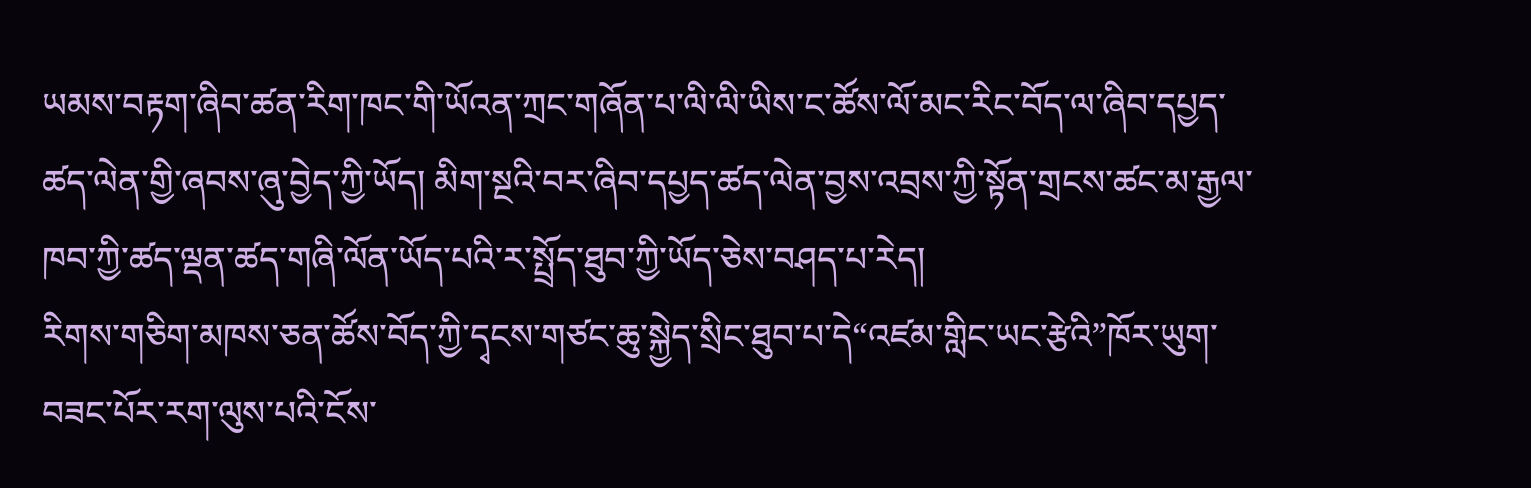ཡམས་བརྟག་ཞིབ་ཚན་རིག་ཁང་གི་ཡོའན་ཀྲང་གཞོན་པ་ལི་ལི་ཡིས་ང་ཚོས་ལོ་མང་རིང་བོད་ལ་ཞིབ་དཔྱད་ཚད་ལེན་གྱི་ཞབས་ཞུ་བྱེད་ཀྱི་ཡོད། མིག་སྔའི་བར་ཞིབ་དཔྱད་ཚད་ལེན་བྱས་འབྲས་ཀྱི་སྟོན་གྲངས་ཚང་མ་རྒྱལ་ཁབ་ཀྱི་ཚད་ལྡན་ཚད་གཞི་ལོན་ཡོད་པའི་ར་སྤྲོད་ཐུབ་ཀྱི་ཡོད་ཅེས་བཤད་པ་རེད།
རིགས་གཅིག་མཁས་ཅན་ཚོས་བོད་ཀྱི་དྭངས་གཙང་ཆུ་སྐྱེད་སྲིང་ཐུབ་པ་དེ“འཛམ་གླིང་ཡང་རྩེའི”ཁོར་ཡུག་བཟང་པོར་རག་ལུས་པའི་ངོས་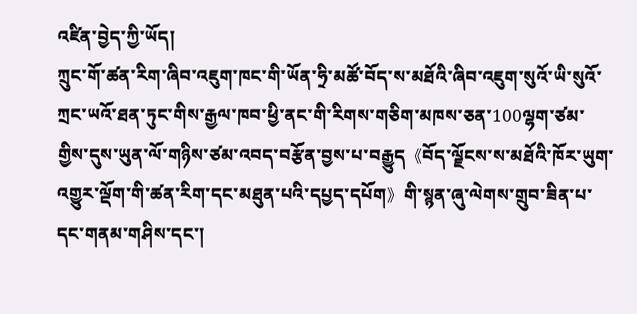འཛིན་བྱེད་ཀྱི་ཡོད།
ཀྲུང་གོ་ཚན་རིག་ཞིབ་འཇུག་ཁང་གི་ཡོན་ཧྲི་མཚོ་བོད་ས་མཐོའི་ཞིབ་འཇུག་སུའོ་ཡི་སུའོ་ཀྲང་ཡའོ་ཐན་ཏུང་གིས་རྒྱལ་ཁབ་ཕྱི་ནང་གི་རིགས་གཅིག་མཁས་ཅན་100ལྷག་ཙམ་གྱིས་དུས་ཡུན་ལོ་གཉིས་ཙམ་འབད་བརྩོན་བྱས་པ་བརྒྱུད《བོད་ལྗོངས་ས་མཐོའི་ཁོར་ཡུག་འགྱུར་ལྡོག་གི་ཚན་རིག་དང་མཐུན་པའི་དཔྱད་དཔོག》གི་སྙན་ཞུ་ལེགས་གྲུབ་ཟིན་པ་དང་གནམ་གཤིས་དང་།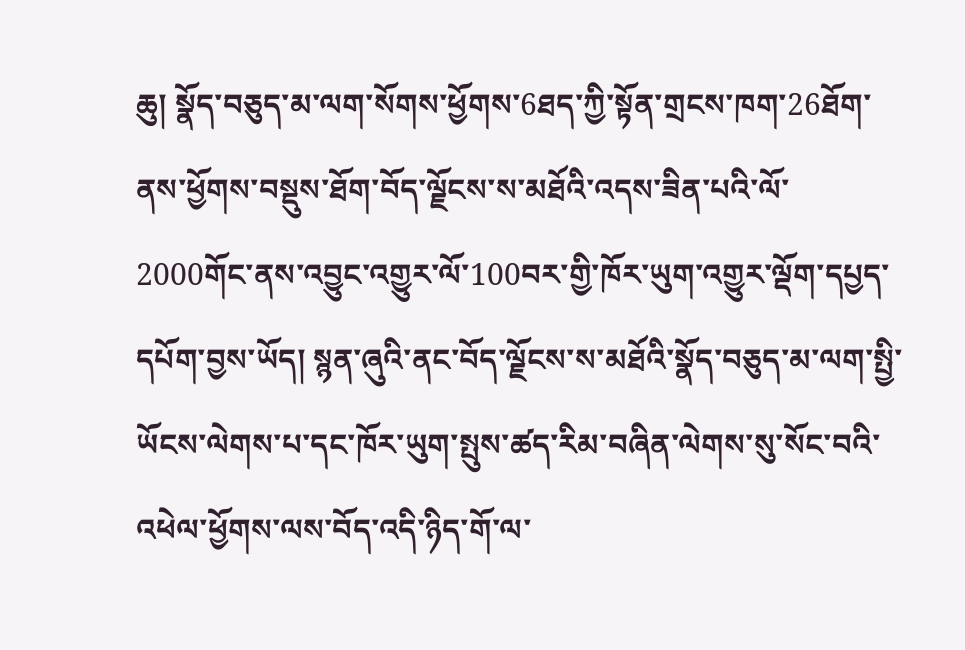ཆུ། སྣོད་བཅུད་མ་ལག་སོགས་ཕྱོགས་6ཐད་ཀྱི་སྟོན་གྲངས་ཁག་26ཐོག་ནས་ཕྱོགས་བསྡུས་ཐོག་བོད་ལྗོངས་ས་མཐོའི་འདས་ཟིན་པའི་ལོ་2000གོང་ནས་འབྱུང་འགྱུར་ལོ་100བར་གྱི་ཁོར་ཡུག་འགྱུར་ལྡོག་དཔྱད་དཔོག་བྱས་ཡོད། སྙན་ཞུའི་ནང་བོད་ལྗོངས་ས་མཐོའི་སྣོད་བཅུད་མ་ལག་སྤྱི་ཡོངས་ལེགས་པ་དང་ཁོར་ཡུག་སྤུས་ཚད་རིམ་བཞིན་ལེགས་སུ་སོང་བའི་འཕེལ་ཕྱོགས་ལས་བོད་འདི་ཉིད་གོ་ལ་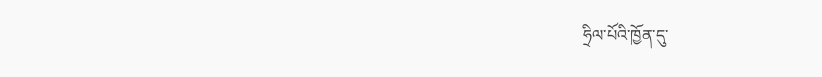ཧྲིལ་པོའི་ཁྱོན་དུ་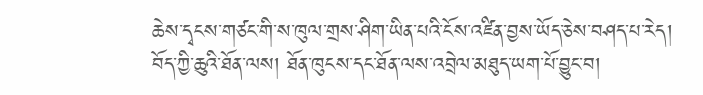ཆེས་དྭངས་གཙང་གི་ས་ཁུལ་གྲས་ཤིག་ཡིན་པའི་ངོས་འཛིན་བྱས་ཡོད་ཅེས་བཤད་པ་རེད།
བོད་ཀྱི་ཆུའི་ཐོན་ལས། ཐོན་ཁུངས་དང་ཐོན་ལས་འབྲེལ་མཐུད་ཡག་པོ་བྱུང་བ།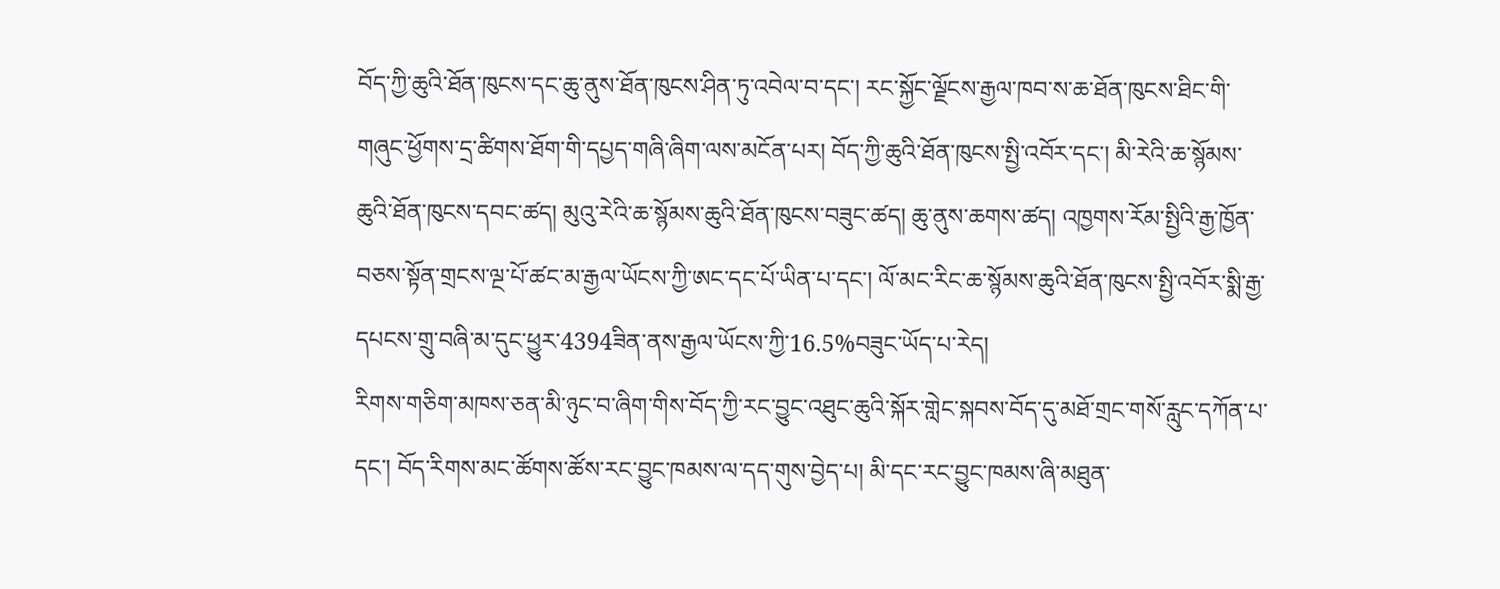བོད་ཀྱི་ཆུའི་ཐོན་ཁུངས་དང་ཆུ་ནུས་ཐོན་ཁུངས་ཤིན་ཏུ་འབེལ་བ་དང་། རང་སྐྱོང་ལྗོངས་རྒྱལ་ཁབ་ས་ཆ་ཐོན་ཁུངས་ཐིང་གི་གཞུང་ཕྱོགས་དྲ་ཚིགས་ཐོག་གི་དཔྱད་གཞི་ཞིག་ལས་མངོན་པར། བོད་ཀྱི་ཆུའི་ཐོན་ཁུངས་སྤྱི་འབོར་དང་། མི་རེའི་ཆ་སྙོམས་ཆུའི་ཐོན་ཁུངས་དབང་ཚད། མུའུ་རེའི་ཆ་སྙོམས་ཆུའི་ཐོན་ཁུངས་བཟུང་ཚད། ཆུ་ནུས་ཆགས་ཚད། འཁྱགས་རོམ་སྤྱིའི་རྒྱ་ཁྱོན་བཅས་སྟོན་གྲངས་ལྔ་པོ་ཚང་མ་རྒྱལ་ཡོངས་ཀྱི་ཨང་དང་པོ་ཡིན་པ་དང་། ལོ་མང་རིང་ཆ་སྙོམས་ཆུའི་ཐོན་ཁུངས་སྤྱི་འབོར་སྨི་རྒྱ་དཔངས་གྲུ་བཞི་མ་དུང་ཕྱུར་4394ཟིན་ནས་རྒྱལ་ཡོངས་ཀྱི་16.5%བཟུང་ཡོད་པ་རེད།
རིགས་གཅིག་མཁས་ཅན་མི་ཉུང་བ་ཞིག་གིས་བོད་ཀྱི་རང་བྱུང་འཐུང་ཆུའི་སྐོར་གླེང་སྐབས་བོད་དུ་མཐོ་གྲང་གསོ་རླུང་དཀོན་པ་དང་། བོད་རིགས་མང་ཚོགས་ཚོས་རང་བྱུང་ཁམས་ལ་དད་གུས་བྱེད་པ། མི་དང་རང་བྱུང་ཁམས་ཞི་མཐུན་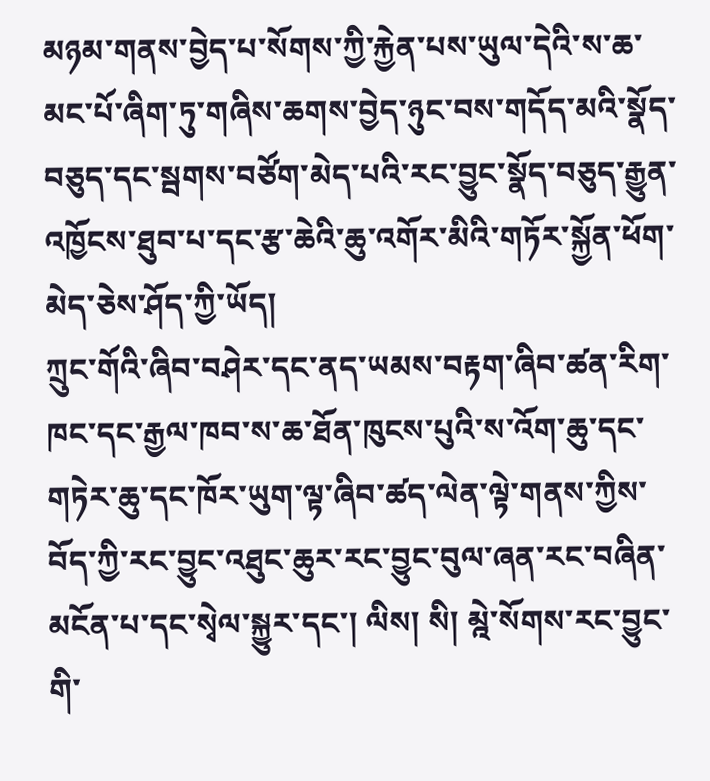མཉམ་གནས་བྱེད་པ་སོགས་ཀྱི་རྐྱེན་པས་ཡུལ་དེའི་ས་ཆ་མང་པོ་ཞིག་ཏུ་གཞིས་ཆགས་བྱེད་ཉུང་བས་གདོད་མའི་སྣོད་བཅུད་དང་སྦགས་བཙོག་མེད་པའི་རང་བྱུང་སྣོད་བཅུད་རྒྱུན་འཁྱོངས་ཐུབ་པ་དང་རྩ་ཆེའི་ཆུ་འགོར་མིའི་གཏོར་སྐྱོན་ཕོག་མེད་ཅེས་ཤོད་ཀྱི་ཡོད།
ཀྲུང་གོའི་ཞིབ་བཤེར་དང་ནད་ཡམས་བརྟག་ཞིབ་ཚན་རིག་ཁང་དང་རྒྱལ་ཁབ་ས་ཆ་ཐོན་ཁུངས་པུའི་ས་འོག་ཆུ་དང་གཏེར་ཆུ་དང་ཁོར་ཡུག་ལྟ་ཞིབ་ཚད་ལེན་ལྟེ་གནས་ཀྱིས་བོད་ཀྱི་རང་བྱུང་འཐུང་ཆུར་རང་བྱུང་བུལ་ཞན་རང་བཞིན་མངོན་པ་དང་སྭེལ་སྐྱུར་དང་། ལིས། སི། མྰེ་སོགས་རང་བྱུང་གི་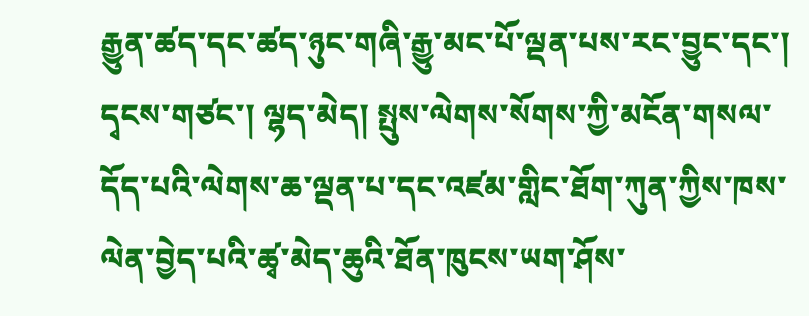རྒྱུན་ཚད་དང་ཚད་ཉུང་གཞི་རྒྱུ་མང་པོ་ལྡན་པས་རང་བྱུང་དང་། དྭངས་གཙང་། ལྷད་མེད། སྤུས་ལེགས་སོགས་ཀྱི་མངོན་གསལ་དོད་པའི་ལེགས་ཆ་ལྡན་པ་དང་འཛམ་གླིང་ཐོག་ཀུན་ཀྱིས་ཁས་ལེན་བྱེད་པའི་ཚྭ་མེད་ཆུའི་ཐོན་ཁུངས་ཡག་ཤོས་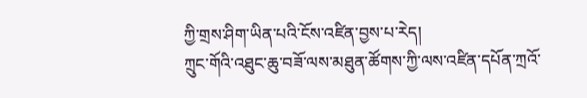ཀྱི་གྲས་ཤིག་ཡིན་པའི་ངོས་འཛིན་བྱས་པ་རེད།
ཀྲུང་གོའི་འཐུང་ཆུ་བཟོ་ལས་མཐུན་ཚོགས་ཀྱི་ལས་འཛིན་དཔོན་ཀྲའོ་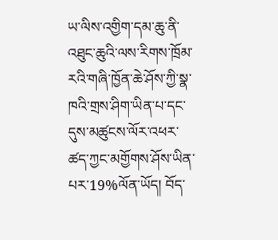ཡ་ལིས་འགྱིག་དམ་ཆུ་ནི་འཐུང་ཆུའི་ལས་རིགས་ཁྲོམ་རའི་གཞི་ཁྱོན་ཆེ་ཤོས་ཀྱི་སྣ་ཁའི་གྲས་ཤིག་ཡིན་པ་དང་དུས་མཚུངས་ལོར་འཕར་ཚད་ཀྱང་མགྱོགས་ཤོས་ཡིན་པར་19%ལོན་ཡོད། བོད་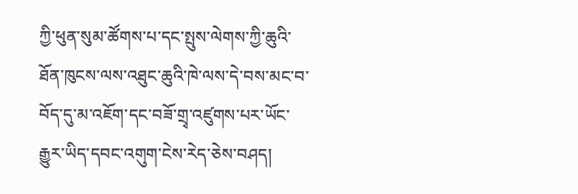ཀྱི་ཕུན་སུམ་ཚོགས་པ་དང་སྤུས་ལེགས་ཀྱི་ཆུའི་ཐོན་ཁུངས་ལས་འཐུང་ཆུའི་ཁེ་ལས་དེ་བས་མང་བ་བོད་དུ་མ་འཇོག་དང་བཟོ་གྲྭ་འཛུགས་པར་ཡོང་རྒྱུར་ཡིད་དབང་འགུག་ངེས་རེད་ཅེས་བཤད།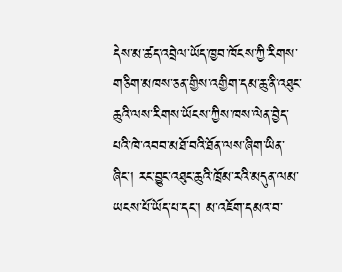དེས་མ་ཚད་འབྲེལ་ཡོད་ཁྱབ་ཁོངས་ཀྱི་རིགས་གཅིག་མཁས་ཅན་གྱིས་འགྱིག་དམ་ཆུ་ནི་འཐུང་ཆུའི་ལས་རིགས་ཡོངས་ཀྱིས་ཁས་ལེན་བྱེད་པའི་ཁེ་འབབ་མཐོ་བའི་ཐོན་ལས་ཞིག་ཡིན་ཞིང་། རང་བྱུང་འཐུང་ཆུའི་ཁྲོམ་རའི་མདུན་ལམ་ཡངས་པོ་ཡོད་པ་དང་། མ་འཇོག་དམའ་བ་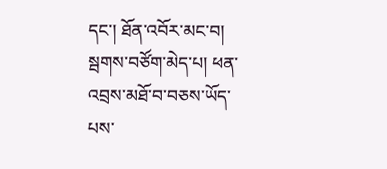དང་། ཐོན་འབོར་མང་བ། སྦགས་བཙོག་མེད་པ། ཕན་འབྲས་མཐོ་བ་བཅས་ཡོད་པས་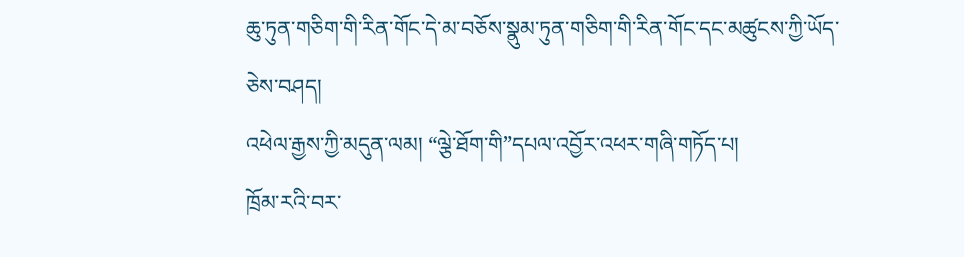ཆུ་ཏུན་གཅིག་གི་རིན་གོང་དེ་མ་བཅོས་སྣུམ་ཏུན་གཅིག་གི་རིན་གོང་དང་མཚུངས་ཀྱི་ཡོད་ཅེས་བཤད།
འཕེལ་རྒྱས་ཀྱི་མདུན་ལམ། “ལྕེ་ཐོག་གི”དཔལ་འབྱོར་འཕར་གཞི་གཏོད་པ།
ཁྲོམ་རའི་བར་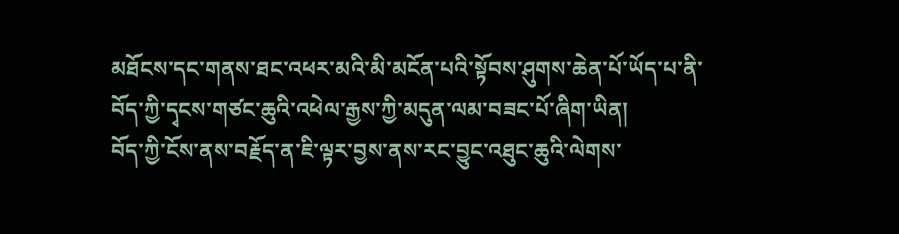མཐོངས་དང་གནས་ཐང་འཕར་མའི་མི་མངོན་པའི་སྟོབས་ཤུགས་ཆེན་པོ་ཡོད་པ་ནི་བོད་ཀྱི་དྭངས་གཙང་ཆུའི་འཕེལ་རྒྱས་ཀྱི་མདུན་ལམ་བཟང་པོ་ཞིག་ཡིན།
བོད་ཀྱི་ངོས་ནས་བརྗོད་ན་ཇི་ལྟར་བྱས་ནས་རང་བྱུང་འཐུང་ཆུའི་ལེགས་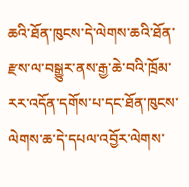ཆའི་ཐོན་ཁུངས་དེ་ལེགས་ཆའི་ཐོན་རྫས་ལ་བསྒྱུར་ནས་རྒྱ་ཆེ་བའི་ཁྲོམ་རར་འདོན་དགོས་པ་དང་ཐོན་ཁུངས་ལེགས་ཆ་དེ་དཔལ་འབྱོར་ལེགས་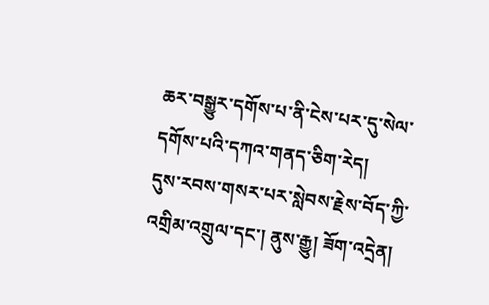ཆར་བསྒྱུར་དགོས་པ་ནི་ངེས་པར་དུ་སེལ་དགོས་པའི་དཀའ་གནད་ཅིག་རེད།
དུས་རབས་གསར་པར་སླེབས་རྗེས་བོད་ཀྱི་འགྲིམ་འགྲུལ་དང་། ནུས་རྒྱུ། ཟོག་འདྲེན།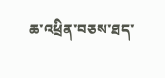ཆ་འཕྲིན་བཅས་ཐད་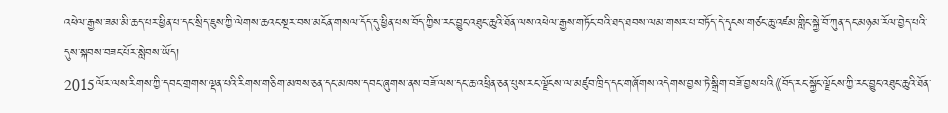འཕེལ་རྒྱས་ཟམ་མི་ཆད་པར་ཕྱིན་པ་དང་སྲིད་ཇུས་ཀྱི་ལེགས་ཆའང་སྔར་བས་མངོན་གསལ་དོད་དུ་ཕྱིན་པས་བོད་ཀྱིས་རང་བྱུང་འཐུང་ཆུའི་ཐོན་ལས་འཕེལ་རྒྱས་གཏོང་བའི་ཐད་ཐབས་ལམ་གསར་པ་བཏོད་དེ་དྭངས་གཙང་ཆུ་འཛམ་གླིང་སྐྱེ་བོ་ཀུན་དང་མཉམ་རོལ་བྱེད་པའི་དུས་སྐབས་བཟང་པོར་སླེབས་ཡོད།
2015ལོར་ལས་རིགས་ཀྱི་དབང་གྲགས་ལྡན་པའི་རིགས་གཅིག་མཁས་ཅན་དང་མཁས་དབང་ཞུགས་ནས་བཟོ་ལས་དང་ཆ་འཕྲིན་ཅན་པུས་རང་ལྗོངས་ལ་མཛུབ་ཁྲིད་དང་གཞོགས་འདེགས་བྱས་ཏེ་སྒྲིག་བཟོ་བྱས་པའི《བོད་རང་སྐྱོང་ལྗོངས་ཀྱི་རང་བྱུང་འཐུང་ཆུའི་ཐོན་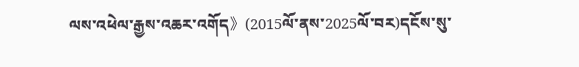ལས་འཕེལ་རྒྱས་འཆར་འགོད》(2015ལོ་ནས་2025ལོ་བར)དངོས་སུ་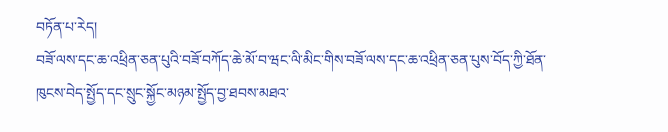བཏོན་པ་རེད།
བཟོ་ལས་དང་ཆ་འཕྲིན་ཅན་པུའི་བཟོ་བཀོད་ཆེ་མོ་བ་ཝང་ལི་མིང་གིས་བཟོ་ལས་དང་ཆ་འཕྲིན་ཅན་པུས་བོད་ཀྱི་ཐོན་ཁུངས་བེད་སྤྱོད་དང་སྲུང་སྐྱོང་མཉམ་སྤྱོད་བྱ་ཐབས་མཐའ་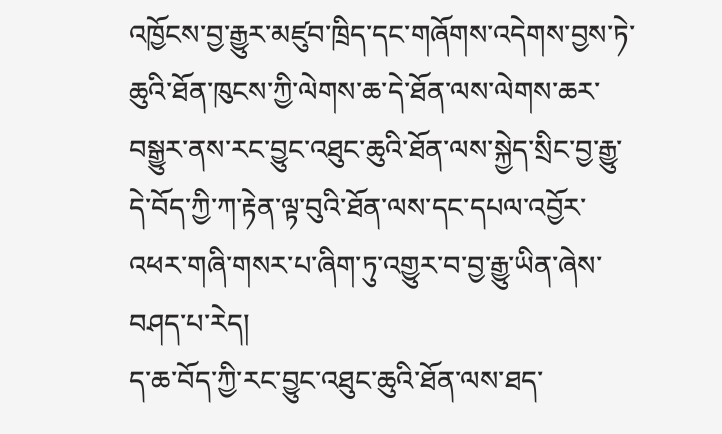འཁྱོངས་བྱ་རྒྱུར་མཛུབ་ཁྲིད་དང་གཞོགས་འདེགས་བྱས་ཏེ་ཆུའི་ཐོན་ཁུངས་ཀྱི་ལེགས་ཆ་དེ་ཐོན་ལས་ལེགས་ཆར་བསྒྱུར་ནས་རང་བྱུང་འཐུང་ཆུའི་ཐོན་ལས་སྐྱེད་སྲིང་བྱ་རྒྱུ་དེ་བོད་ཀྱི་ཀ་རྟེན་ལྟ་བུའི་ཐོན་ལས་དང་དཔལ་འབྱོར་འཕར་གཞི་གསར་པ་ཞིག་ཏུ་འགྱུར་བ་བྱ་རྒྱུ་ཡིན་ཞེས་བཤད་པ་རེད།
ད་ཆ་བོད་ཀྱི་རང་བྱུང་འཐུང་ཆུའི་ཐོན་ལས་ཐད་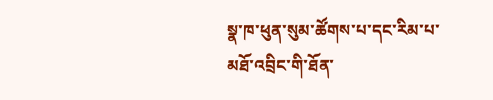སྣ་ཁ་ཕུན་སུམ་ཚོགས་པ་དང་རིམ་པ་མཐོ་འབྲིང་གི་ཐོན་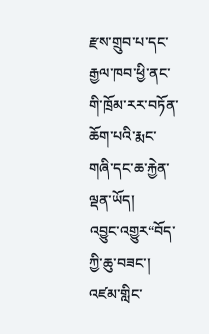རྫས་གྲུབ་པ་དང་རྒྱལ་ཁབ་ཕྱི་ནང་གི་ཁྲོམ་རར་བཏོན་ཆོག་པའི་རྨང་གཞི་དང་ཆ་རྐྱེན་ལྡན་ཡོད།
འབྱུང་འགྱུར“བོད་ཀྱི་ཆུ་བཟང་། འཛམ་གླིང་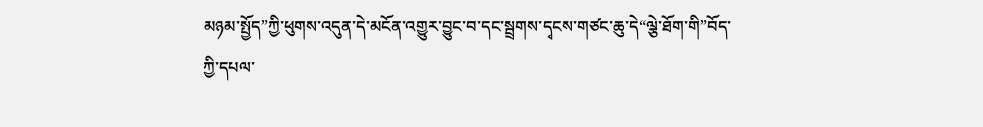མཉམ་སྤྱོད”ཀྱི་ཕུགས་འདུན་དེ་མངོན་འགྱུར་བྱུང་བ་དང་སྦྲགས་དྭངས་གཙང་ཆུ་དེ“ལྕེ་ཐོག་གི”བོད་ཀྱི་དཔལ་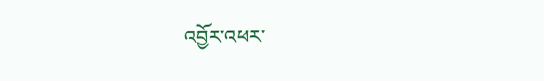འབྱོར་འཕར་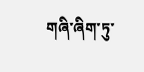གཞི་ཞིག་ཏུ་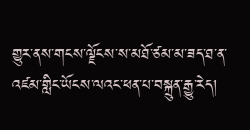གྱུར་ནས་གངས་ལྗོངས་ས་མཐོ་ཙམ་མ་ཟད་ཐ་ན་འཛམ་གླིང་ཡོངས་ལའང་ཕན་པ་བསྐྲུན་རྒྱུ་རེད།